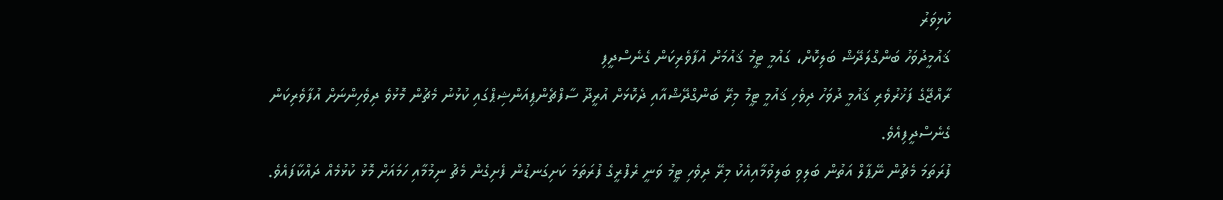ކުޅިވަރު
ޤައުމީދުވަހު ބަންގްލަދޭޝް ބަލިކޮށް، ގައުމީ ޓީމު ޤައުމަށް އުފާވެރިކަން ގެނެސްދީފި
ރާއްޖޭގެ ފަޚުރުވެރި ޤައުމީ ދުވަހު ދިވެހި ޤައުމީ ޓީމު މިރޭ ބަންގްދޭޝްއާއި ދެކޮޅަށް އުރީދޫ ސާފްޗެންޕިއަންޝިޕްގައި ކުޅުނު މެޗުން މޮޅުވެ ދިވެހިންނަށް އުފާވެރިކަން ގެނެސްދީފިއެވެ.
ފުރަތަމަ މެޗުން ނޭޕާލް އަތުން ބަލިވި ބަލިވުމާއިއެކު މިރޭ ދިވެހި ޓީމު ވަނީ ރެފްރީގެ ފުރަތަމަ ކަށިގަނޑުން ފެށިގެން މެޗު ނިމުމާއި ހަމައަށް މޮޅު ކުޅުމެއް ދައްކާފައެވެ.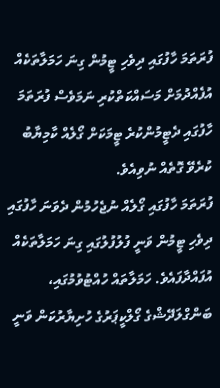ފުރަތަމަ ހާފުގައި ދިވެހި ޓީމުން ގިނަ ހަމަލާތަކެއް އުފެއްދުމަށް މަސައްކަތްކުރި ނަމަވެސް ފުރަތަމަ ހާފުގައި ދެޓީމުންކުރެ ޓީމަކަށް ގޯލެއް ކާމިޔާބު ކުރެވޭ ގޮތެއް ނުވިއެވެ.
ފުރަތަމަ ހާފުގައި ގޯލެއް ނުޖެހުމުން ދެވަނަ ހާފުގައި ދިވެހި ޓީމުން ވަނީ ފުލުފުލުގައި ގިނަ ހަމަލާތަކެއް އުފައްދާފައެވެ. ހަމަލާތައް ހުއްޓުވުމުގައި، ބަންގްލަދޭޝްގެ ގޯލްކީޕަރުގެ ހުށިޔާރުކަން ވަނީ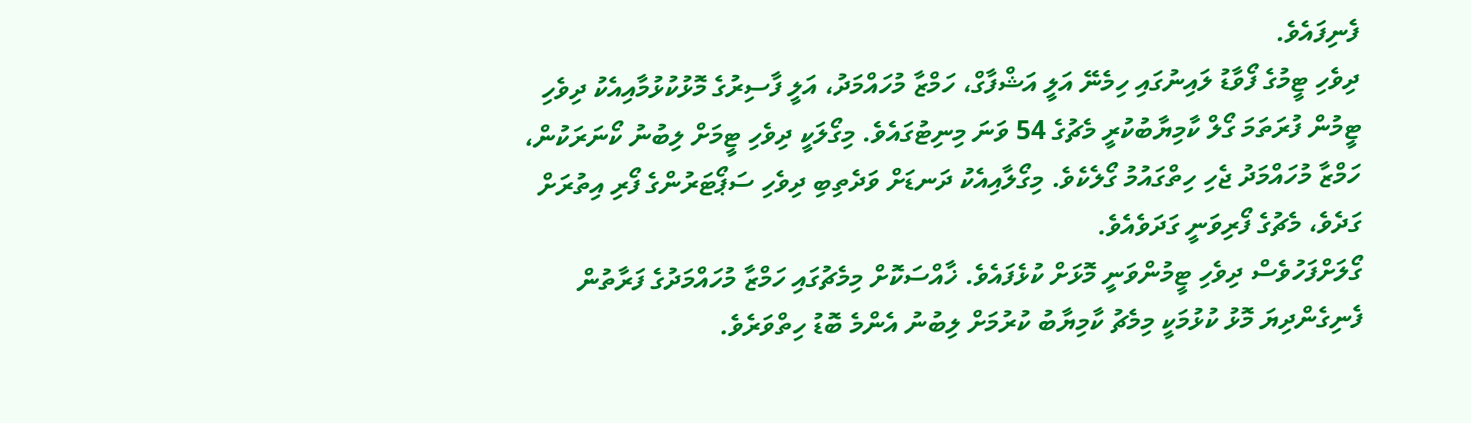ފެނިފައެވެ.
ދިވެހި ޓީމުގެ ފޯވާޑު ލައިނުގައި ހިމެނޭ އަލީ އަޝްފާގް، ހަމްޒާ މުހައްމަދު، އަލީ ފާސިރުގެ މޮޅުކުޅުމާއިއެކު ދިވެހި ޓީމުން ފުރަތަމަ ގޯލް ކާމިޔާބުކުރީ މެޗުގެ 54 ވަނަ މިނިޓުގައެވެ. މިގޯލަކީ ދިވެހި ޓީމަށް ލިބުނު ކޯނަރަކުން، ހަމްޒާ މުހައްމަދު ޖެހި ހިތްގައުމު ގޯލެކެވެ. މިގޯލާއިއެކު ދަނޑަށް ވަދެތިބި ދިވެހި ސަޕޯޓަރުންގެ ފޯރި އިތުރަށް ގަދެވެ، މެޗުގެ ފޯރިވަނީ ގަދަވެއެވެ.
ގޯލަށްފަހުވެސް ދިވެހި ޓީމުންވަނީ މޮޅަށް ކުޅެފައެވެ. ޚާއްސަކޮށް މިމެޗުގައި ހަމްޒާ މުހައްމަދުގެ ފަރާތުން ފެނިގެންދިޔަ މޮޅު ކުޅުމަކީ މިމެޗު ކާމިޔާބު ކުރުމަށް ލިބުނު އެންމެ ބޮޑު ހިތްވަރެވެ.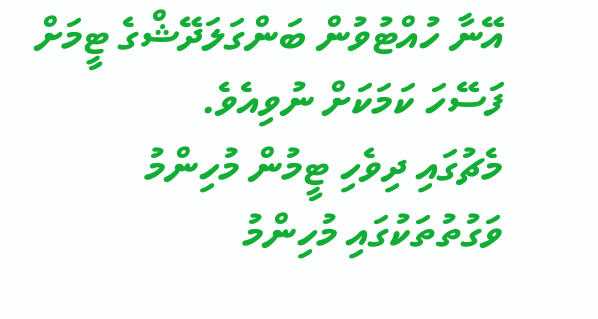އޭނާ ހުއްޓުވުން ބަންގަލަދޭޝްގެ ޓީމަށް ފަސޭހަ ކަމަކަށް ނުވިއެވެ.
މެޗުގައި ދިވެހި ޓީމުން މުހިންމު ވަގުތުތަކުގައި މުހިންމު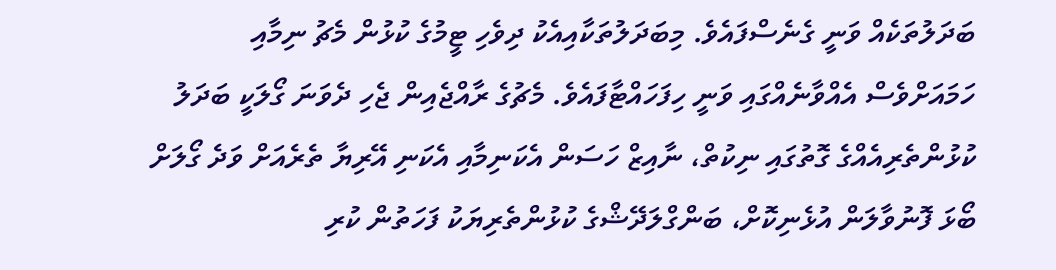ބަދަލުތަކެއް ވަނީ ގެނެސްފައެވެ. މިބަދަލުތަކާއިއެކު ދިވެހި ޓީމުގެ ކުޅުން މެޗު ނިމާއި ހަމައަށްވެސް އެއްވާނެއްގައި ވަނީ ހިފަހައްޓާފައެވެ. މެޗުގެ ރާއްޖެއިން ޖެހި ދެވަނަ ގޯލަކީ ބަދަލު ކުޅުންތެރިއެއްގެ ގޮތުގައި ނިކުތް، ނާއިޒް ހަސަން އެކަނިމާއި އެކަނި އޭރިޔާ ތެރެއަށް ވަދެ ގޯލަށް ބޯޅަ ފޮނުވާލަން އުޅެނިކޮށް، ބަންގްލަދޭޝްގެ ކުޅުންތެރިޔަކު ފަހަތުން ކުރި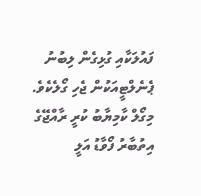ފައުލަކާއި ގުޅިގެން ލިބުނު ޕެނެލްޓީއަކުން ޖެހި ގޯލެކެވެ. މިގޯލް ކާމިޔާބު ކުރީ ރާއްޖޭގެ އިތުބާރު ފޯވާޑު އަލީ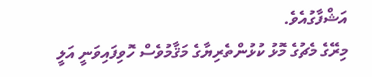އަޝްފާގުއެވެ.
މިރޭގެ މެޗުގެ މޮޅު ކުޅުންތެރިޔާގެ މަޤާމުވެސް ހޮވިފައިވަނީ އަލީ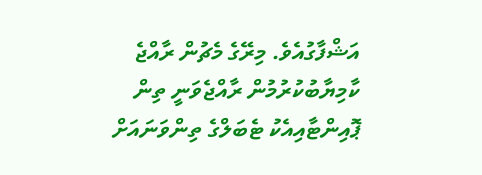އަޝްފާގުއެވެ. މިރޭގެ މެޗުން ރާއްޖެ ކާމިޔާބުކުރުމުން ރާއްޖެވަނީ ތިން ޕޮއިންޓާއިއެކު ޓެބަލްގެ ތިންވަނައަށް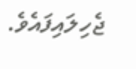ޖެހިލައިފައެވެ.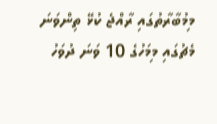މިމުބާރާތުގައި ރާއްޖެ ކުޅޭ ތިންވަނަ މެޗުގައި މިމަހުގެ 10 ވަނަ ދުވަހު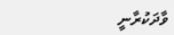ވާދަކުރާނީ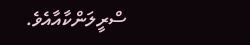ސްރީލަންކާއާއެވެ.